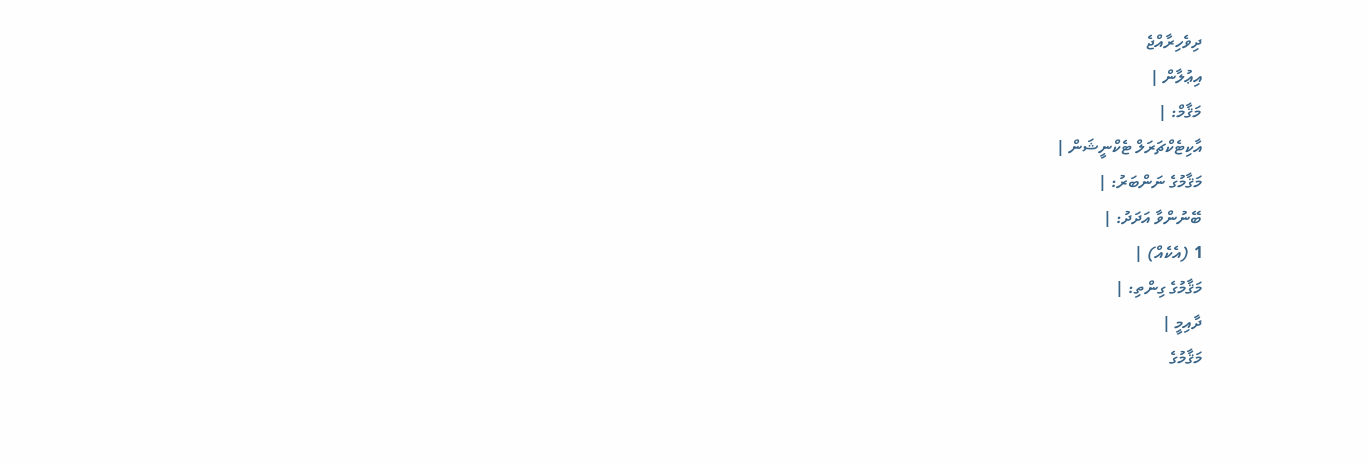ދިވެހިރާއްޖެ
އިޢުލާން |
މަޤާމް: |
އާކިޓެކްޗަރަލް ޓެކްނީޝަން |
މަޤާމުގެ ނަންބަރު: |
ބޭނުންވާ އަދަދު: |
1 (އެކެއް) |
މަޤާމުގެ ގިންތި: |
ދާއިމީ |
މަޤާމުގެ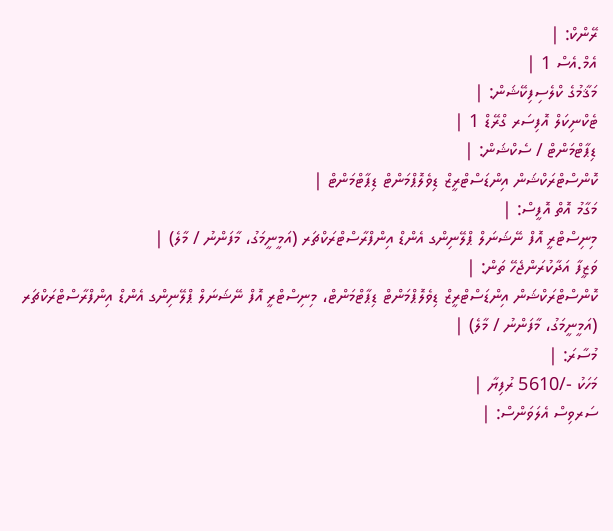ރޭންކް: |
އެމް.އެސް 1 |
މަޤާމުގެ ކްލެސިފިކޭޝަން: |
ޓެކްނިކަލް އޮފިސަރ ގްރޭޑް 1 |
ޑިޕާޓްމަންޓް / ސެކްޝަން: |
ކޮންސްޓްރަކްޝަން އިންޑަސްޓްރީޒް ޑިވެލޮޕްމަންޓް ޑިޕާޓްމަންޓް |
މަގާމު އޮތް އޮފީސް: |
މިނިސްޓްރީ އޮފް ނޭޝަނަލް ޕްލޭނިންގ އެންޑް އިންފްރާސްޓްރަކްޗަރ (އަމީނީމަގު، މާފަންނު / މާލެ) |
ވަޒީފާ އަދާކުރަންޖެހޭ ތަން: |
ކޮންސްޓްރަކްޝަން އިންޑަސްޓްރީޒް ޑިވެލޮޕްމަންޓް ޑިޕާޓްމަންޓް، މިނިސްޓްރީ އޮފް ނޭޝަނަލް ޕްލޭނިންގ އެންޑް އިންފްރާސްޓްރަކްޗަރ (އަމީނީމަގު، މާފަންނު / މާލެ) |
މުސާރަ: |
މަހަކު -/5610 ރުފިޔާ |
ސަރވިސް އެލަވަންސް: |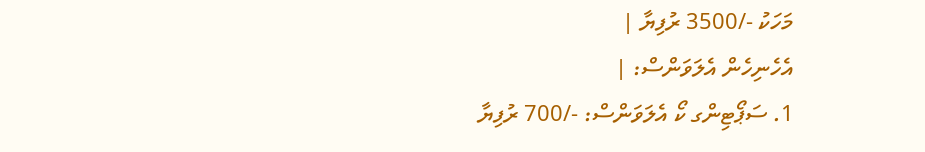މަހަކު -/3500 ރުފިޔާ |
އެހެނިހެން އެލަވަންސް: |
1. ސަޕޯޓިންގ ކޯ އެލަވަންސް: -/700 ރުފިޔާ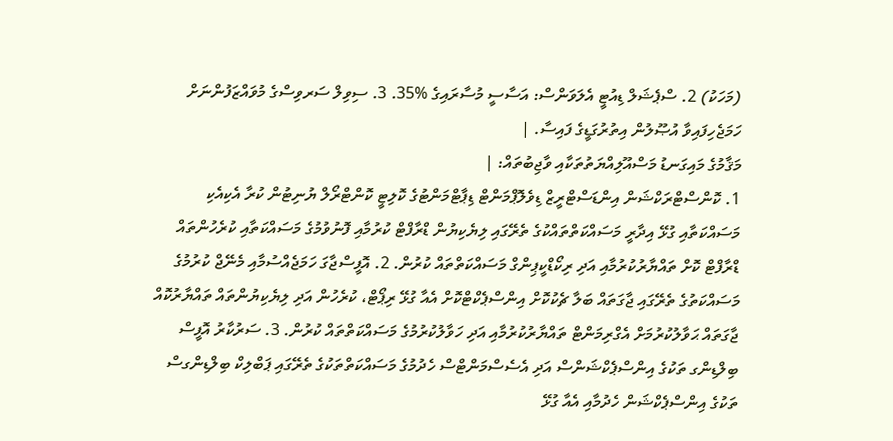(މަހަކު) 2. ސްޕެޝަލް ޑިއުޓީ އެލަވަންސް: އަސާސީ މުސާރައިގެ %35. 3. ސިވިލް ސަރވިސްގެ މުވައްޒަފުންނަށް ހަމަޖެހިފައިވާ އުޞޫލުން އިތުރުގަޑީގެ ފައިސާ. |
މަޤާމުގެ މައިގަނޑު މަސްއޫލިއްޔަތުތަކާއި ވާޖިބުތައް: |
1. ކޮންސްޓްރަކްޝަން އިންޑަސްޓްރީޒް ޑިވެލޮޕްމަންޓް ޑިޕާޓްމަންޓުގެ ކޮލިޓީ ކޮންޓްރޯލް ޔުނިޓުން ކުރާ އެކިއެކި މަސައްކަތާއި ގުޅޭ އިދާރީ މަސައްކަތްތައްކުގެ ތެރޭގައި ލިޔެކިޔުން ޑްރާފްޓް ކުރުމާއި ފޮނުވުމުގެ މަސައްކަތާއި ކުރެހުންތައް ޑްރާފްޓް ކޮށް ތައްޔާރުކުރުމާއި އަދި ރިކޯޑްކީޕިންގް މަސައްކަތްތައް ކުރުން. 2. އޮފީސްޖާގަ ހަމަޖެއްސުމާއި މެނޭޖް ކުރުމުގެ މަސައްކަތުގެ ތެރޭގައި ޖާގަތައް ބަލާ ޗެކުކޮށް އިންސްޕެކްޓްކޮށް އެއާ ގުޅޭ ރިޕޯޓް، ކުރެހުން އަދި ލިޔެކިޔުންތައް ތައްޔާރުކޮއް ޖާގަތައް ޙަވާލުކުރުމަށް އެގްރިމަންޓް ތައްޔާރުކުރުމާއި އަދި ހަވާލުކުރުމުގެ މަސައްކަތްތައް ކުރުން. 3. ސަރުކާރު އޮފީސް ބިލްޑިންގ ތަކުގެ އިންސްޕެކްޝަންސް އަދި އެސެސްމަންޓްސް ހެދުމުގެ މަސައްކަތްތަކުގެ ތެރޭގައި ޕަބްލިކް ބިލްޑިންގސް ތަކުގެ އިންސްޕެކްޝަން ހެދުމާއި އެއާ ގުޅޭ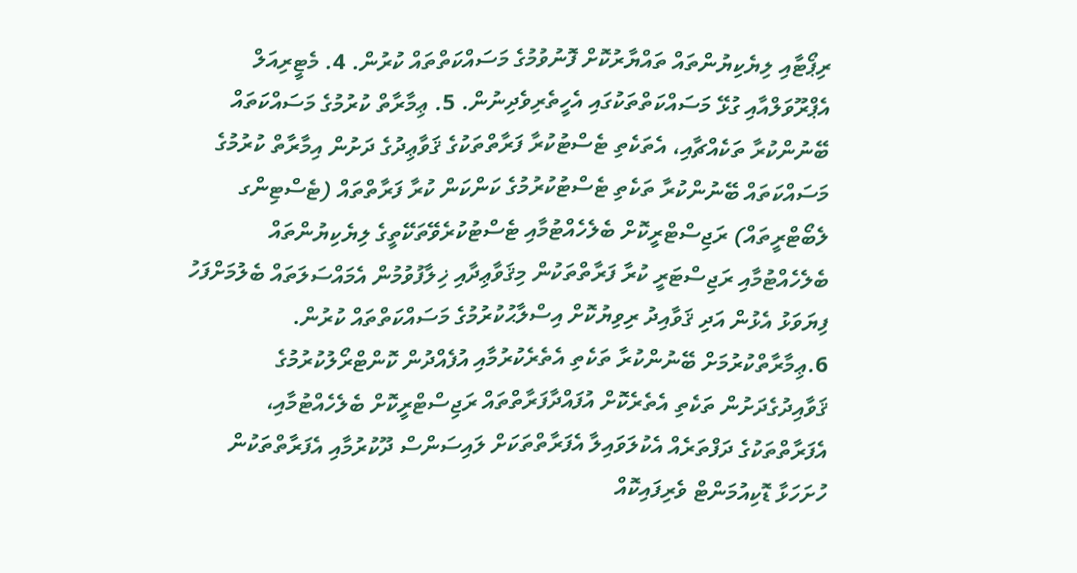ރިޕޯޓާއި ލިޔެކިޔުންތައް ތައްޔާރުކޮށް ފޮނުވުމުގެ މަސައްކަތްތައް ކުރުން. 4. މެޓީރިއަލް އެޕްރޫވަލްއާއި ގުޅޭ މަސައްކަތްތަކުގައި އެހީތެރިވެދިނުން. 5. ޢިމާރާތް ކުރުމުގެ މަސައްކަތައް ބޭނުންކުރާ ތަކެއްޗާއި، އެތަކެތި ޓެސްޓުކުރާ ފަރާތްތަކުގެ ޤަވާޢިދުގެ ދަށުން އިމާރާތް ކުރުމުގެ މަސައްކަތައް ބޭނުންކުރާ ތަކެތި ޓެސްޓުކުރުމުގެ ކަންކަން ކުރާ ފަރާތްތައް (ޓެސްޓިންގ ލެބޯޓްރީތައް) ރަޖިސްޓްރީކޮށް ބެލެހެއްޓުމާއި ޓެސްޓުކުރެވޭތަކޭތީގެ ލިޔެކިޔުންތައް ބެލެހެއްޓުމާއި ރަޖިސްޓަރީ ކުރާ ފަރާތްތަކުން މިޤަވާޢިދާއި ޚިލާފުވުމުން އެމައްސަލަތައް ބެލުމަށްފަހު ފިޔަވަޅު އެޅުން އަދި ޤަވާއިދު ރިވިޔުކޮށް އިސްލާޙުކުރުމުގެ މަސައްކަތްތައް ކުރުން. 6.ޢިމާރާތްކުރުމަށް ބޭނުންކުރާ ތަކެތި އެތެރެކުރުމާއި އުފެއްދުން ކޮންޓްރޯލުކުރުމުގެ ޤަވާއިދުގެދަށުން ތަކެތި އެތެރެކޮށް އުފައްދާފަރާތްތައް ރަޖިސްޓްރީކޮށް ބެލެހެއްޓުމާއި، އެފަރާތްތަކުގެ ދަފްތަރެއް އެކުލަވައިލާ އެފަރާތްތަކަށް ލައިސަންސް ދޫކުރުމާއި އެފަރާތްތަކުން ހުށަހަޅާ ޑޮކިއުމަންޓް ވެރިފައިކޮއް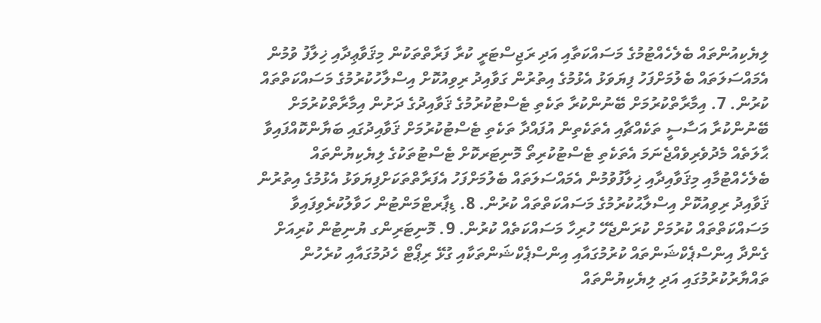ލިޔެކިއުންތައް ބެލެހެއްޓުމުގެ މަސައްކަތާއި އަދި ރަޖިސްޓަރީ ކުރާ ފަރާތްތަކުން މިޤަވާޢިދާއި ޚިލާފު ވުމުން އެމައްސަލަތައް ބެލުމަށްފަހު ފިޔަވަޅު އެޅުމުގެ އިތުރުން ގަވާއިދު ރިވިއުކޮށް އިސްލާހުކުރުމުގެ މަސައްކަތްތައް ކުރުން. 7. އިމާރާތްކުރުމަށް ބޭނުންކުރާ ތަކެތި ޓެސްޓުކުރުމުގެ ޤަވާއިދުގެ ދަށުން އިމާރާތްކުރުމަށް ބޭނުންކުރާ އަސާސީ ތަކެއްޗާއި އެތަކެތިން އުފައްދާ ތަކެތި ޓެސްޓުކުރުމަށް ޤަވާއިދުގައި ބަޔާންކޮއްފައިވާ ޙާލަތެއް މެދުވެރިވެއްޖެނަމަ އެތަކެތި ޓެސްޓުކުރިތޯ މޮނިޓަރކޮށް ޓެސްޓުތަކުގެ ލިޔެކިޔުންތައް ބެލެހެއްޓުމާއި މިޤަވާއިދާއި ޚިލާފުވުމުން އެމައްސަލަތައް ބެލުމަށްފަހު އެފަރާތްތަކަށްފިޔަވަޅު އެޅުމުގެ އިތުރުން ޤަވާއިދު ރިވިއުކޮށް އިސްލާޙުކުރުމުގެ މަސައްކަތްތައް ކުރުން. 8. ޑިޕާރޓްމަންޓުން ހަވާލުކުރެވިފައިވާ މަސައްކަތްތައް ކުރުމަށް ކުރަންޖެހޭ ހުރިހާ މަސައްކަތެއް ކުރުން. 9. މޮނިޓަރިންގ ޔުނިޓުން ކުރިއަށް ގެންދާ އިންސްޕެކްޝަންތައް ކުރުމުގައާއި އިންސްޕެކްޝަންތަކާއި ގުޅޭ ރިޕޯޓް ހެދުމުގައާއި ކުރެހުން ތައްޔާރުކުރުމުގައި އަދި ލިޔެކިޔުންތައް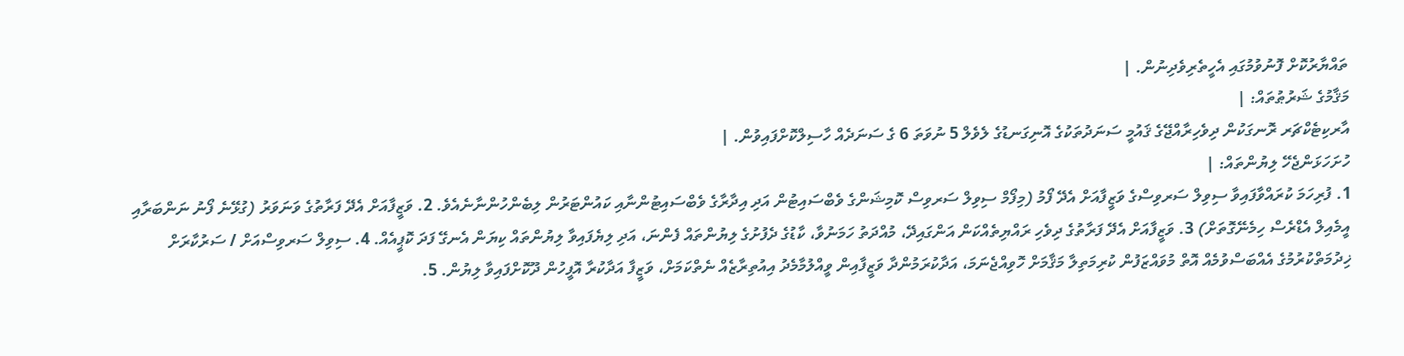ތައްޔާރުކޮށް ފޮނުވުމުގައި އެހީތެރިވެދިނުން. |
މަޤާމުގެ ޝަރުޠުތައް: |
އާރކިޓެކްޗަރ ރޮނގަކުން ދިވެހިރާއްޖޭގެ ޤައުމީ ސަނަދުތަކުގެ އޮނިގަނޑުގެ ލެވެލް 5 ނުވަތަ 6 ގެ ސަނަދެއް ހާސިލްކޮށްފައިވުން. |
ހުށަހަޅަންޖެހޭ ލިޔުންތައް: |
1. ފުރިހަމަ ކުރައްވާފައިވާ ސިވިލް ސަރވިސްގެ ވަޒީފާއަށް އެދޭ ފޯމު (މިފޯމް ސިވިލް ސަރވިސް ކޮމިޝަންގެ ވެބްސައިޓުން އަދި އިދާރާގެ ވެބްސައިޓުންނާއި ކައުންޓަރުން ލިބެންހުންނާނެއެވެ. 2. ވަޒީފާއަށް އެދޭ ފަރާތުގެ ވަނަވަރު (ގުޅޭނެ ފޯނު ނަންބަރާއި އީމެއިލް އެޑްރެސް ހިމެނޭގޮތަށް) 3. ވަޒީފާއަށް އެދޭ ފަރާތުގެ ދިވެހި ރައްޔިތެއްކަން އަންގައިދޭ، މުއްދަތު ހަމަނުވާ، ކާޑުގެ ދެފުށުގެ ލިޔުންތައް ފެންނަ، އަދި ލިޔެފައިވާ ލިޔުންތައް ކިޔަން އެނގޭ ފަދަ ކޮޕީއެއް. 4. ސިވިލް ސަރވިސްއަށް / ސަރުކާރަށް ޚިދުމަތްކުރުމުގެ އެއްބަސްވުމެއް އޮތް މުވައްޒަފުން ކުރިމަތިލާ މަޤާމަށް ހޮވިއްޖެނަމަ، އަދާކުރަމުންދާ ވަޒީފާއިން ވީއްލުމާމެދު އިއުތިރާޒެއް ނެތްކަމަށް، ވަޒީފާ އަދާކުރާ އޮފީހުން ދޫކޮށްފައިވާ ލިޔުން. 5.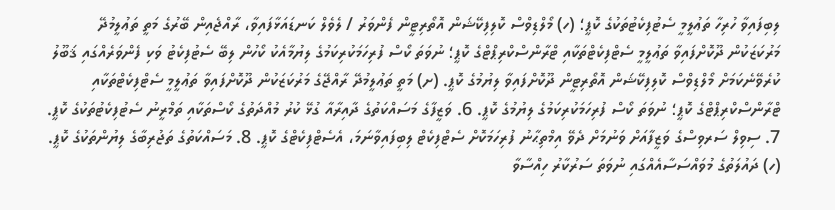ލިބިފައިވާ ހުރިހާ ތަޢުލީމީ ސެޓުފިކެޓުތަކުގެ ކޮޕީ؛ (ހ) މޯލްޑިވްސް ކޮލިފިކޭޝަން އޮތޯރިޓީން ފެންވަރު / ލެވެލް ކަނޑައަޅާފައިވާ، ރާއްޖެއިން ބޭރުގެ މަތީ ތަޢުލީމުދޭ މަރުކަޒަކުން ދޫކޮށްފައިވާ ތަޢުލީމީ ސެޓްފިކެޓްތަކާއި ޓްރާންސްކްރިޕްޓްގެ ކޮޕީ؛ ނުވަތަ ކޯސް ފުރިހަމަކުރިކަމުގެ ލިޔުމާއެކު ކޯހުން ލިބޭ ސެޓުފިކެޓު ވަކި ފެންވަރެއްގައި ޤަބޫލު ކުރެވޭނެކަމަށް މޯލްޑިވްސް ކޮލިފިކޭޝަން އޮތޯރިޓީން ދޫކޮށްފައިވާ ލިޔުމުގެ ކޮޕީ. (ށ) މަތީ ތަޢުލީމުދޭ ރާއްޖޭގެ މަރުކަޒަކުން ދޫކޮށްފައިވާ ތަޢުލީމީ ސެޓްފިކެޓްތަކާއި ޓްރާންސްކްރިޕްޓްގެ ކޮޕީ؛ ނުވަތަ ކޯސް ފުރިހަމަކުރިކަމުގެ ލިޔުމުގެ ކޮޕީ. 6. ވަޒީފާގެ މަސައްކަތުގެ ދާއިރާއާ ގުޅޭ ކުރު މުއްދަތުގެ ކޯސްތަކާއި ތަމްރީނު ސެޓުފިކެޓުތަކުގެ ކޮޕީ. 7. ސިވިލް ސަރވިސްގެ ވަޒީފާއަށް ވަނުމަށް ދެވޭ އިމްތިޙާނު ފުރިހަމަކޮށް ސެޓްފިކެޓް ލިބިފައިވާނަމަ، އެސެޓްފިކެޓްގެ ކޮޕީ. 8. މަސައްކަތުގެ ތަޖުރިބާގެ ލިޔުންތަކުގެ ކޮޕީ. (ހ) ދައުލަތުގެ މުވައްސަސާއެއްގައި ނުވަތަ ސަރުކާރު ހިއްސާވާ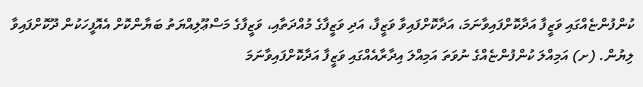ކުންފުންޏެއްގައި ވަޒީފާ އަދާކޮށްފައިވާނަމަ، އަދާކޮށްފައިވާ ވަޒީފާ، އަދި ވަޒީފާގެ މުއްދަތާއި، ވަޒީފާގެ މަސްޢޫލިއްޔަތު ބަޔާންކޮށް އެއޮފީހަކުން ދޫކޮށްފައިވާ ލިޔުން. (ށ) އަމިއްލަ ކުންފުންޏެއްގެ ނުވަތަ އަމިއްލަ އިދާރާއެއްގައި ވަޒީފާ އަދާކޮށްފައިވާނަމަ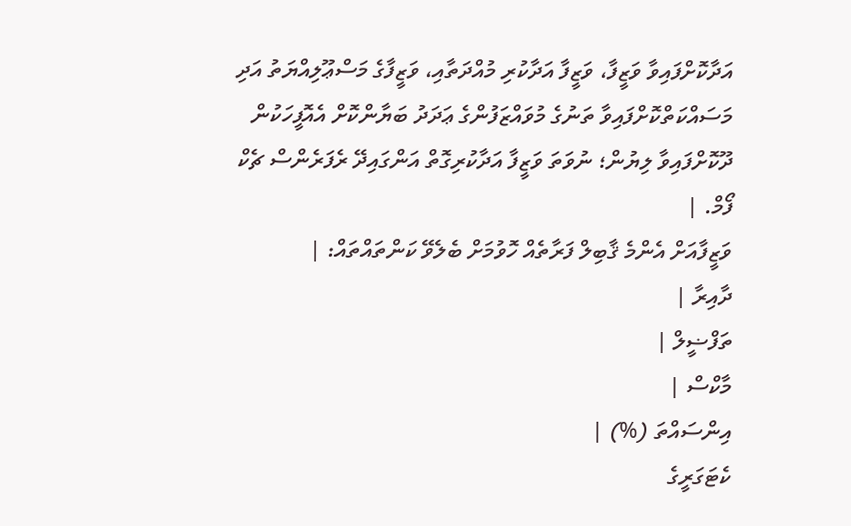އަދާކޮށްފައިވާ ވަޒީފާ، ވަޒީފާ އަދާކުރި މުއްދަތާއި، ވަޒީފާގެ މަސްޢޫލިއްޔަތު އަދި މަސައްކަތްކޮށްފައިވާ ތަނުގެ މުވައްޒަފުންގެ ޢަދަދު ބަޔާންކޮށް އެއޮފީހަކުން ދޫކޮށްފައިވާ ލިޔުން؛ ނުވަތަ ވަޒީފާ އަދާކުރިގޮތް އަންގައިދޭ ރެފަރެންސް ޗެކް ފޯމް. |
ވަޒީފާއަށް އެންމެ ޤާބިލް ފަރާތެއް ހޮވުމަށް ބެލެވޭ ކަންތައްތައް: |
ދާއިރާ |
ތަފްޟީލް |
މާކްސް |
އިންސައްތަ (%) |
ކެޓަގަރީގެ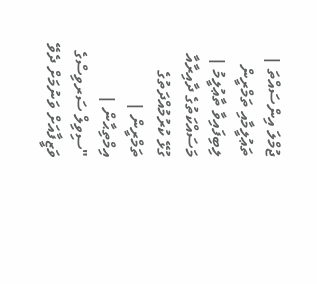ޖުމްލަ އިންސައްތަ |
ތަޢުލީމާއި ތަމްރީން
ލިބިފައިވާ ތާޢުލީމު |
މަސައްކަތުގެ ދާއިރާއާ ގުޅޭ ކުރުމުއްދަތުގެ ތަމްރީން |
އިމްތިޙާން |
"ސިވިލް ސަރވިސްގެ ވަޒީފާއަށް ވަނުމަށް ދެވޭ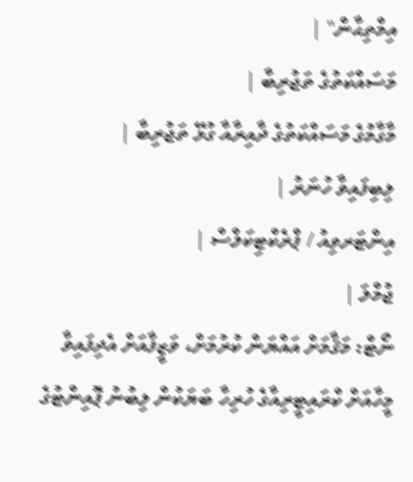އިމްތިޙާން" |
މަސައްކަތުގެ ތަޖުރިބާ |
މާގާމުގެ މަސައްކަތުގެ ދާއިރާއާ ގުޅޭ ތަޖުރިބާ |
ލިބިފައިވާ ހުނަރު |
އިންޓަރވިއު / ޕްރެކްޓިކަލްސް |
ޖުމްލަ |
ނޯޓް: މަޤާމަށް އައްޔަން ކުރުމަށް، ވަޒީފާއަށް އެދިފައިވާ މީހާއަށް ކްރައިޓީރިއާގެ ހުރިހާ ބަޔަކުން ލިބުނު ޕޮއިންޓުގެ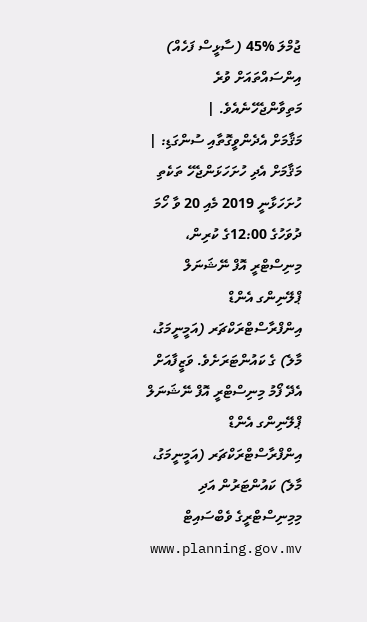ޖުމްލަ %45 (ސާޅީސް ފަހެއް) އިންސައްތައަށް ވުރެ މަތިވާންޖެހޭނެއެވެ. |
މަޤާމަށް އެދެންވީގޮތާއި ސުންގަޑި: |
މަޤާމަށް އެދި ހުށަހަޅަންޖެހޭ ތަކެތި ހުށަހަޅާނީ 2019 މެއި 20 ވާ ހޯމަ ދުވަހުގެ 12:00ގެ ކުރިން، މިނިސްޓްރީ އޮފް ނޭޝަނަލް ޕްލޭނިންގ އެންޑް އިންފްރާސްޓްރަކްޗަރ (އަމީނީމަގު، މާލެ) ގެ ކައުންޓަރަށެވެ. ވަޒީފާއަށް އެދޭ ފޯމު މިނިސްޓްރީ އޮފް ނޭޝަނަލް ޕްލޭނިންގ އެންޑް އިންފްރާސްޓްރަކްޗަރ (އަމީނީމަގު، މާލެ) ކައުންޓަރުން އަދި މިމިނިސްޓްރީގެ ވެބްސައިޓް www.planning.gov.mv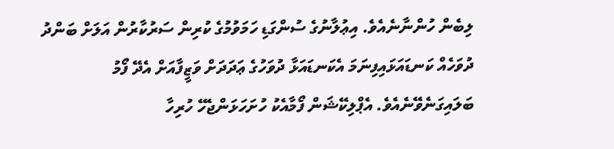ލިބެން ހުންނާނެއެވެ. އިޢުލާނުގެ ސުންގަޑި ހަމަވުމުގެ ކުރިން ސަރުކާރުން އަލަށް ބަންދު ދުވަހެއް ކަނޑައަޅައިފިނަމަ އެކަނޑައަޅާ ދުވަހުގެ ޢަދަދަށް ވަޒީފާއަށް އެދޭ ފޯމު ބަލައިގަނެވޭނެއެވެ. އެޕްލިކޭޝަން ފޯމާއެކު ހުށަހަޅަންޖެހޭ ހުރިހާ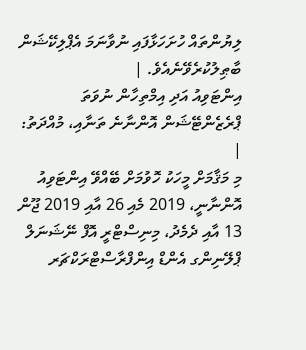ލިޔުންތައް ހުށަހަޅާފައި ނުވާނަމަ އެޕްލިކޭޝަން ބާޠިލުކުރެވޭނެއެވެ. |
އިންޓަވިއު އަދި އިމްތިހާން ނުވަތަ ޕްރެޒެންޓޭޝަން އޮންނާނެ ތަނާއި، މުއްދަތު: |
މި މަޤާމަށް މީހަކު ހޮވުމަށް ބޭއްވޭ އިންޓަވިއު އޮންނާނީ، 2019 މެއި 26 އާއި 2019 ޖޫން 13 އާއި ދެމެދު، މިނިސްޓްރީ އޮފް ނޭޝަނަލް ޕްލޭނިންގ އެންޑް އިންފްރާސްޓްރަކްޗަރ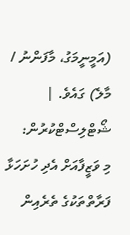(އަމީނީމަގު، މާފަންނު / މާލެ) ގައެވެ. |
ޝޯޓްލިސްޓްކުރުން:
މި ވަޒީފާއަށް އެދި ހުށަހަޅާ ފަރާތްތަކުގެ ތެރެއިން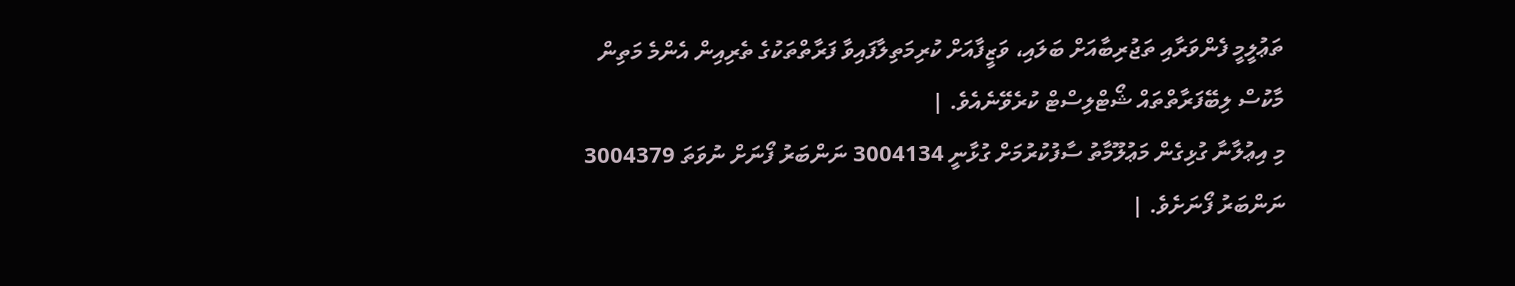ތަޢުލީމީ ފެންވަރާއި ތަޖުރިބާއަށް ބަލައި، ވަޒީފާއަށް ކުރިމަތިލާފައިވާ ފަރާތްތަކުގެ ތެރިއިން އެންމެ މަތިން މާކުސް ލިބޭފަރާތްތައް ޝޯޓްލިސްޓް ކުރެވޭނެއެވެ. |
މި އިޢުލާނާ ގުޅިގެން މަޢުލޫމާތު ސާފުކުރުމަށް ގުޅާނީ 3004134 ނަންބަރު ފޯނަށް ނުވަތަ 3004379 ނަންބަރު ފޯނަށެވެ. |